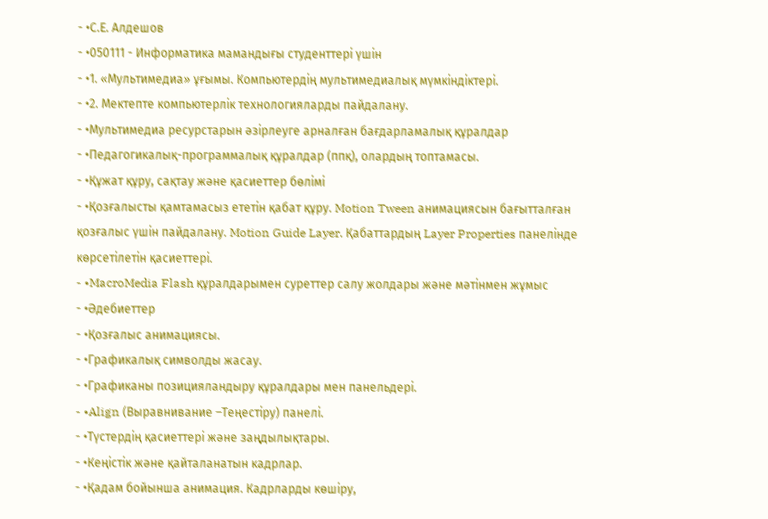- •С.Е. Алдешов
- •050111 - Информатика мамандығы студенттері үшін
- •1. «Мультимедиа» ұғымы. Компьютердің мультимедиалық мүмкіндіктері.
- •2. Мектепте компьютерлiк технологияларды пайдалану.
- •Мультимедиа ресурстарын әзірлеуге арналған бағдарламалық құралдар
- •Педагогикалық-программалық құралдар (ппқ), олардың топтамасы.
- •Құжат құру, сақтау және қасиеттер бөлімі
- •Қозғалысты қамтамасыз ететін қабат құру. Motion Tween анимациясын бағытталған қозғалыс үшін пайдалану. Motion Guide Layer. Қабаттардың Layer Properties панелінде көрсетілетін қасиеттері.
- •MacroMedia Flash құралдарымен суреттер салу жолдары және мәтінмен жұмыс
- •Әдебиеттер
- •Қозғалыс анимациясы.
- •Графикалық символды жасау.
- •Графиканы позицияландыру құралдары мен панельдері.
- •Align (Выравнивание –Теңестіру) панелі.
- •Түстердің қасиеттері және заңдылықтары.
- •Кеңістік және қайталанатын кадрлар.
- •Қадам бойынша анимация. Кадрларды көшіру,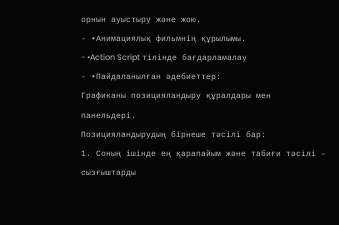орнын ауыстыру және жою.
- •Анимациялық фильмнің құрылымы.
- •Action Script тілінде бағдарламалау
- •Пайдаланылған әдебиеттер:
Графиканы позицияландыру құралдары мен панельдері.
Позицияландырудың бірнеше тәсілі бар:
1. Соның ішінде ең қарапайым және табиғи тәсілі – сызғыштарды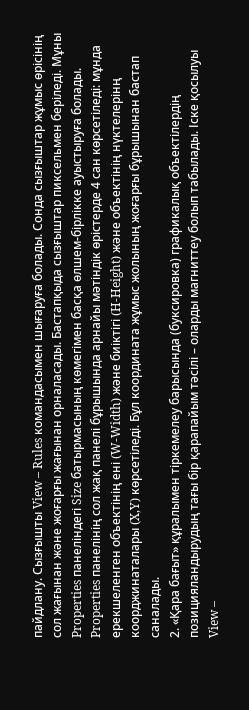пайдлану. Сызғышты View – Rules командасымен шығаруға болады. Сонда сызғыштар жұмыс өрісінің сол жағынан және жоғарғы жағынан орналасады. Бастапқыда сызғыштар пиксельмен беріледі. Мұны Properties панеліндегі Size батырмасының көмегімен басқа өлшем-бірлікке ауыстыруға болады. Properties панелінің сол жақ панелі бұрышында арнайы мәтіндік өрістерде 4 сан көрсетіледі: мұнда ерекшеленген объектінің ені (W-Width) және биіктігі (H-Height) және объектінің нүктелерінң коорджинаталары (X,Y) көрсетіледі. Бұл координата жұмыс жолының жоғарғы бұрышынан бастап саналады.
2. «Қара бағыт» құралымен тіркемелеу барысында (буксировка) графикалық объектілердің позицияландырудың тағы бір қарапайым тәсілі – оларды магниттеу болып табылады. Іске қосылуы View –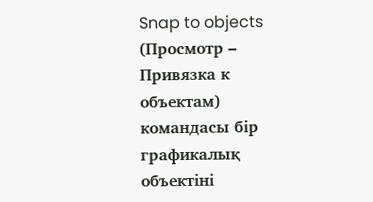Snap to objects (Просмотр – Привязка к объектам) командасы бір графикалық объектіні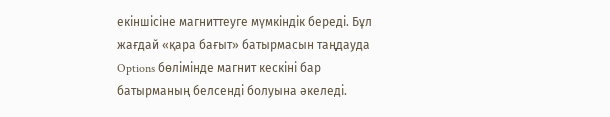екіншісіне магниттеуге мүмкіндік береді. Бұл жағдай «қара бағыт» батырмасын таңдауда Options бөлімінде магнит кескіні бар батырманың белсенді болуына әкеледі.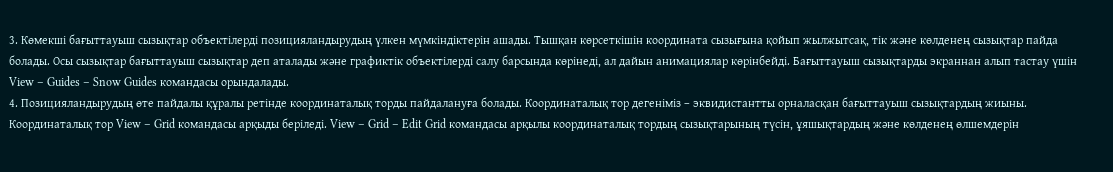3. Көмекші бағыттауыш сызықтар объектілерді позицияландырудың үлкен мүмкіндіктерін ашады. Тышқан көрсеткішін координата сызығына қойып жылжытсақ, тік және көлденең сызықтар пайда болады. Осы сызықтар бағыттауыш сызықтар деп аталады және графиктік объектілерді салу барсында көрінеді, ал дайын анимациялар көрінбейді. Бағыттауыш сызықтарды экраннан алып тастау үшін View – Guides – Snow Guides командасы орындалады.
4. Позицияландырудың өте пайдалы құралы ретінде координаталық торды пайдалануға болады. Координаталық тор дегеніміз – эквидистантты орналасқан бағыттауыш сызықтардың жиыны. Координаталық тор View – Grid командасы арқыды беріледі. View – Grid – Edit Grid командасы арқылы координаталық тордың сызықтарының түсін, ұяшықтардың және көлденең өлшемдерін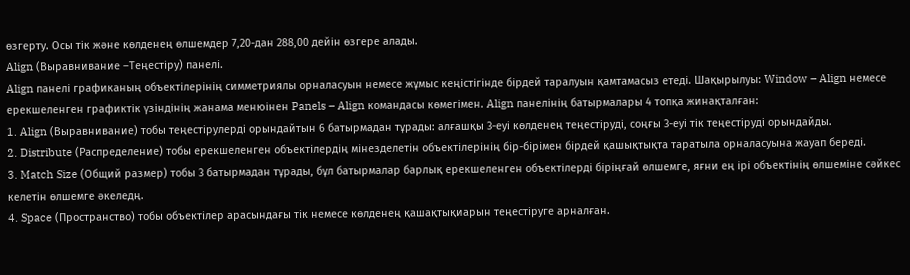өзгерту. Осы тік және көлденең өлшемдер 7,20-дан 288,00 дейін өзгере алады.
Align (Выравнивание –Теңестіру) панелі.
Align панелі графиканың объектілерінің симметриялы орналасуын немесе жұмыс кеңістігінде бірдей таралуын қамтамасыз етеді. Шақырылуы: Window – Align немесе ерекшеленген графиктік үзіндінің жанама менюінен Panels – Align командасы көмегімен. Align панелінің батырмалары 4 топқа жинақталған:
1. Align (Выравнивание) тобы теңестірулерді орындайтын 6 батырмадан тұрады: алғашқы 3-еуі көлденең теңестіруді, соңғы 3-еуі тік теңестіруді орындайды.
2. Distribute (Распределение) тобы ерекшеленген объектілердің мінезделетін объектілерінің бір-бірімен бірдей қашықтықта таратыла орналасуына жауап береді.
3. Match Size (Общий размер) тобы 3 батырмадан тұрады, бұл батырмалар барлық ерекшеленген объектілерді біріңғай өлшемге, яғни ең ірі объектінің өлшеміне сәйкес келетін өлшемге әкеледң.
4. Space (Пространство) тобы объектілер арасындағы тік немесе көлденең қашақтықиарын теңестіруге арналған.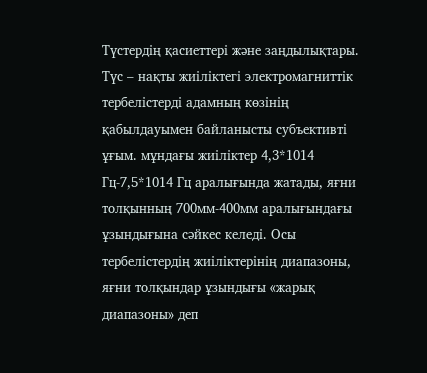Түстердің қасиеттері және заңдылықтары.
Түс – нақты жиіліктегі электромагниттік тербелістерді адамның көзінің қабылдауымен байланысты субъективті ұғым. мұндағы жиіліктер 4,3*1014 Гц-7,5*1014 Гц аралығында жатады, яғни толқынның 700мм-400мм аралығындағы ұзындығына сәйкес келеді. Осы тербелістердің жиіліктерінің диапазоны, яғни толқындар ұзындығы «жарық диапазоны» деп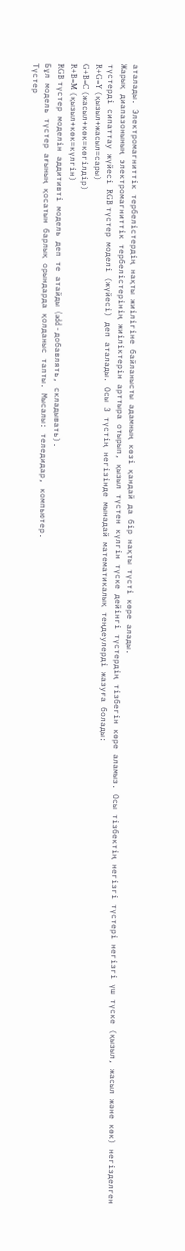аталады. Электромагниттік тербелістердің нақты жиілігіне байланысты адамның көзі қандай да бір нақты түсті көре алады.
Жарық диапазонының электромагниттік тербелістерінің жиіліктерін арттыра отырып, қызыл түстен күлгін түске дейінгі түстердің тізбегін көре аламыз. Осы тізбектің негізгі түстері негізгі үш түске (қызыл, жасыл және көк) негізделген түстерді сипаттау жүйесі RGB түстер моделі (жүйесі) деп аталады. Осы 3 түстің негізінде мынадай математикалық теңдеулерді жазуға болады:
R+G=Y (қызыл+жасыл=сары)
G+B=C (жасыл+көк=көгілдір)
R+B=M (қызыл+көк=күлгін)
RGB түстер моделін аддитивті модель деп те атайды (add - добавлять, складывать).
Бұл модель түстер ағының қосатын барлық орындарда қолданыс тапты. Мысалы: теледидар, компьютер.
Түстер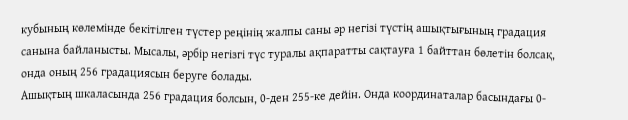кубының көлемінде бекітілген түстер реңінің жалпы саны әр негізі түстің ашықтығының градация санына байланысты. Мысалы, әрбір негізгі түс туралы ақпаратты сақтауға 1 байттан бөлетін болсақ, онда оның 256 градациясын беруге болады.
Ашықтың шкаласында 256 градация болсын, 0-ден 255-ке дейін. Онда координаталар басындағы 0-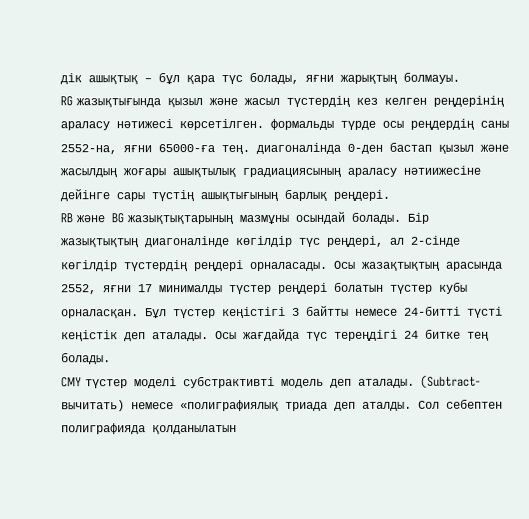дік ашықтық – бұл қара түс болады, яғни жарықтың болмауы.
RG жазықтығында қызыл және жасыл түстердің кез келген реңдерінің араласу нәтижесі көрсетілген. формальды түрде осы реңдердің саны 2552-на, яғни 65000-ға тең. диагоналінда 0-ден бастап қызыл және жасылдың жоғары ашықтылық градиациясының араласу нәтиижесіне дейінге сары түстің ашықтығының барлық реңдері.
RB және BG жазықтықтарының мазмұны осындай болады. Бір жазықтықтың диагоналінде көгілдір түс реңдері, ал 2-сінде көгілдір түстердің реңдері орналасады. Осы жазақтықтың арасында 2552, яғни 17 минималды түстер реңдері болатын түстер кубы орналасқан. Бұл түстер кеңістігі 3 байтты немесе 24-битті түсті кеңістік деп аталады. Осы жағдайда түс тереңдігі 24 битке тең болады.
CMY түстер моделі субстрактивті модель деп аталады. (Subtract-вычитать) немесе «полиграфиялық триада деп аталды. Сол себептен полиграфияда қолданылатын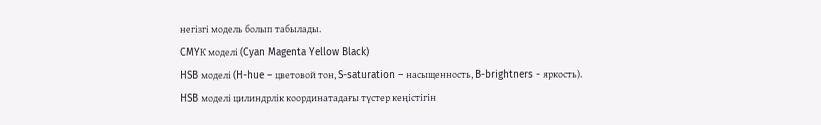негізгі модель болып табылады.
CMYК моделі (Cyan Magenta Yellow Black)
HSB моделі (H-hue – цветовой тон, S-saturation – насыщенность, B-brightners - яркость).
HSB моделі цилиндрлік координатадағы түстер кеңістігін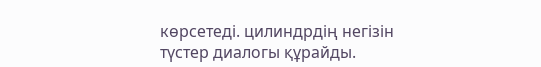көрсетеді. цилиндрдің негізін түстер диалогы құрайды.